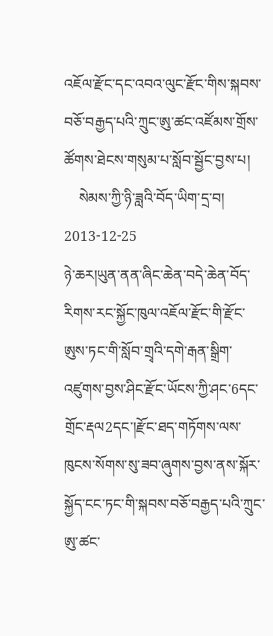འཇོལ་རྫོང་དང་འབའ་ལུང་རྫོང་གིས་སྐབས་བཅོ་བརྒྱད་པའི་ཀྲུང་ཨུ་ཚང་འཛོམས་གྲོས་ཚོགས་ཐེངས་གསུམ་པ་སློབ་སྦྱོང་བྱས་པ།
    སེམས་ཀྱི་ཉི་ཟླའི་བོད་ཡིག་དྲ་བ།    2013-12-25
ཉེ་ཆར།ཡུན་ནན་ཞིང་ཆེན་བདེ་ཆེན་བོད་རིགས་རང་སྐྱོང་ཁུལ་འཇོལ་རྫོང་གི་རྫོང་ཨུས་ཏང་གི་སློབ་གྲྭའི་དགེ་རྒན་སྒྲིག་འཛུགས་བྱས་ཤིང་རྫོང་ཡོངས་ཀྱི་ཤང་6དང་གྲོང་རྡལ2དང་།རྫོང་ཐད་གཏོགས་ལས་ཁུངས་སོགས་སུ་ཟབ་ཞུགས་བྱས་ནས་སྐོར་སྐྱོད་ངང་ཏང་གི་སྐབས་བཅོ་བརྒྱད་པའི་ཀྲུང་ཨུ་ཚང་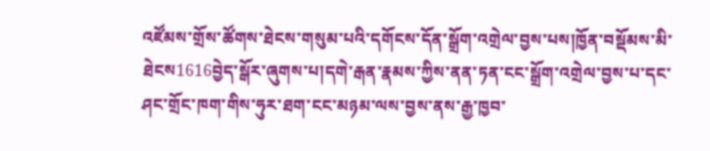འཛོམས་གྲོས་ཚོགས་ཐེངས་གསུམ་པའི་དགོངས་དོན་སྒྲོག་འགྲེལ་བྱས་པས།ཁྱོན་བསྡོམས་མི་ཐེངས1616བྱེད་སྒོར་ཞུགས་པ།དགེ་རྒན་རྣམས་ཀྱིས་ནན་ཏན་ངང་སྒྲོག་འགྲེལ་བྱས་པ་དང་ཤང་གྲོང་ཁག་གིས་ཧུར་ཐག་ངང་མཉམ་ལས་བྱས་ནས་རྒྱ་ཁྱབ་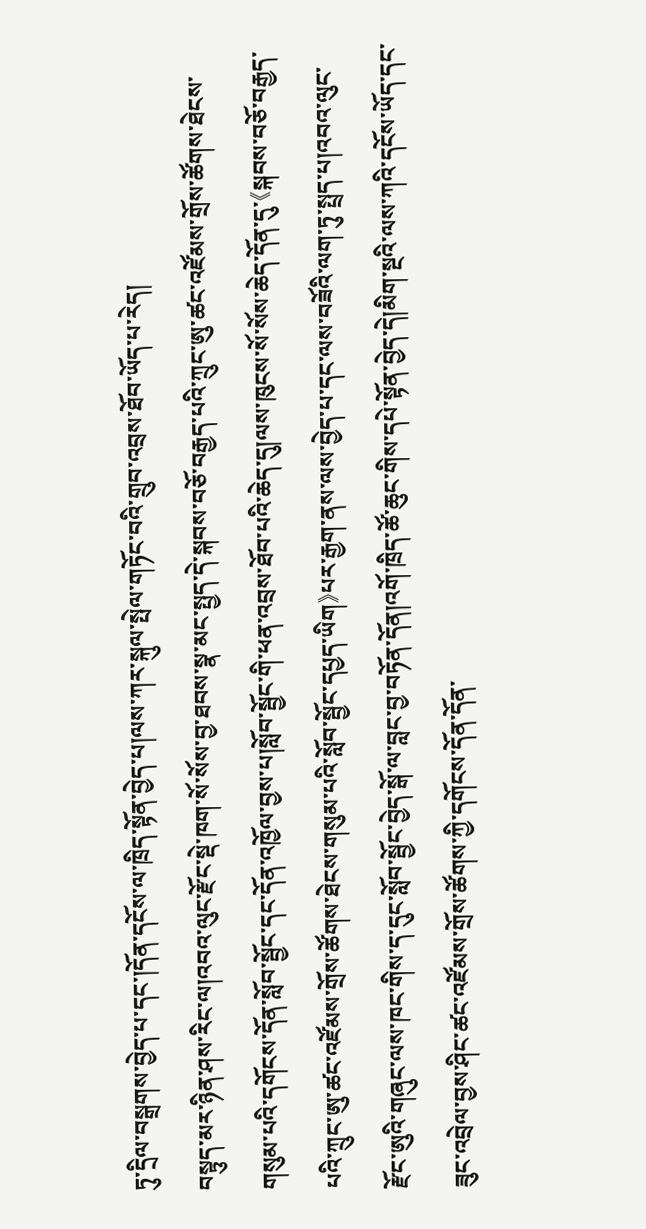ཏུ་དྲིལ་བསྒྲགས་བྱེད་པ་དང་།དོན་དངོས་ལ་ཁྲིད་སྟོན་བྱེད་པ།ལས་ཀར་སྐུལ་སྤེལ་གཏོང་བའི་གྲུབ་འབྲས་ཐོབ་ཡོད་པ་རེད།
བསྟུད་མར་ཉིན་ཤས་རིང་ལ།འབའ་ལུང་རྫོང་སྡེ་ཁག་སོ་སོས་བྱ་ཐབས་སྣ་མང་སྤྱད་དེ་སྐབས་བཅོ་བརྒྱད་པའི་ཀྲུང་ཨུ་ཚང་འཛོམས་གྲོས་ཚོགས་ཐེངས་གསུམ་པའི་དགོངས་དོན་སློབ་སྦྱོང་དང་དོན་འཁྱོལ་བྱས་པ།སློབ་སྦྱོང་གི་ཕན་འབྲས་ཐོབ་པའི་ཆེད་དུ།ལས་ཁུངས་སོ་སོས་ཆེད་དོན་དུ་《སྐབས་བཅོ་བརྒྱད་པའི་ཀྲུང་ཨུ་ཚང་འཛོམས་གྲོས་ཚོགས་ཐེངས་གསུམ་པའི་སློབ་སྦྱོང་དཔྱད་ཡིག》པར་རྒྱག་ནས་ལས་བྱེད་པ་དང་ལས་བཟོའི་ལག་ཏུ་སྤྲད་པ།འབའ་ལུང་རྫོང་ཨུའི་གཞུང་ལས་ཁང་གིས་ད་དུང་སློབ་སྦྱོང་བྱེད་སྒོ་ལ་བླང་བྱ་བཏོན་དོན།འགོ་ཁྲིད་ཚོ་ཆུང་གིས་དཔེ་སྟོན་བྱེད་དེ།མིག་སྔའི་ལས་ཀའི་དངོས་ཡོད་དང་ཟུང་འབྲེལ་བྱས་ཤིང་ཚང་འཛོམས་གྲོས་ཚོགས་ཀྱི་དགོངས་དོན་དོན་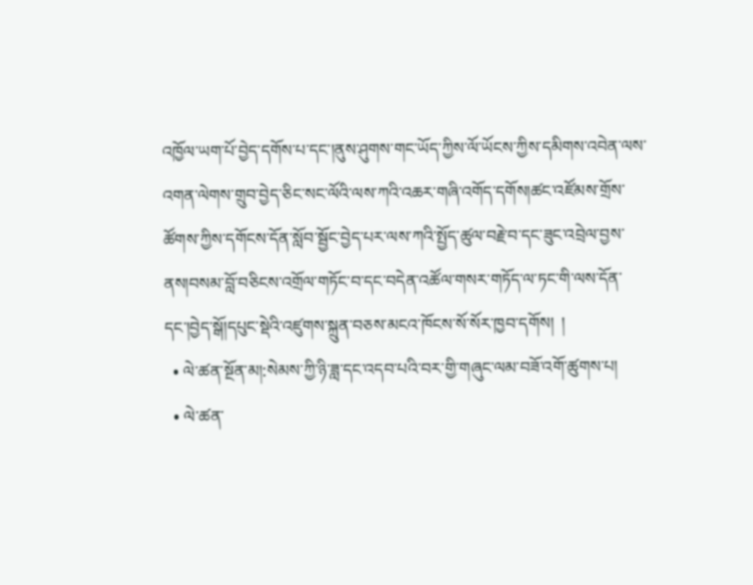འཁྱོལ་ཡག་པོ་བྱེད་དགོས་པ་དང་།ནུས་ཤུགས་གང་ཡོད་ཀྱིས་ལོ་ཡོངས་ཀྱིས་དམིགས་འབེན་ལས་འགན་ལེགས་གྲུབ་བྱེད་ཅིང་སང་ལོའི་ལས་ཀའི་འཆར་གཞི་འགོད་དགོས།ཚང་འཛོམས་གྲོས་ཚོགས་ཀྱིས་དགོངས་དོན་སློབ་སྦྱོང་བྱེད་པར་ལས་ཀའི་སྤྱོད་ཚུལ་བརྗེ་བ་དང་ཟུང་འབྲེལ་བྱས་ནས།བསམ་བློ་བཅིངས་འགྲོལ་གཏོང་བ་དང་བདེན་འཚོལ་གསར་གཏོད་ལ་ཏང་གི་ལས་དོན་དང་།བྱེད་སྒོ།དཔུང་སྡེའི་འཛུགས་སྐྲུན་བཅས་མངའ་ཁོངས་སོ་སོར་ཁྱབ་དགོས།  །
  • ལེ་ཚན་སྔོན་མ།:སེམས་ཀྱི་ཉི་ཟླ་དང་འདབ་པའི་བར་གྱི་གཞུང་ལམ་བཟོ་འགོ་ཚུགས་པ།
  • ལེ་ཚན་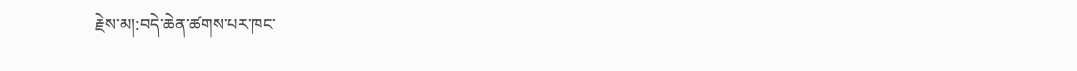རྗེས་མ།:བདེ་ཆེན་ཚགས་པར་ཁང་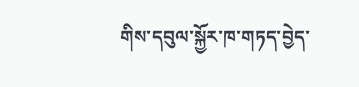གིས་དབུལ་སྐྱོར་ཁ་གཏད་བྱེད་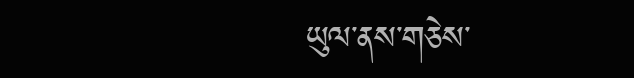ཡུལ་ནས་གཅེས་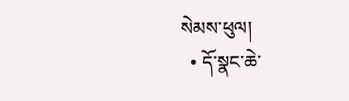སེམས་ཕུལ།
  • དོ་སྣང་ཆེ་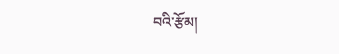བའི་རྩོམ།